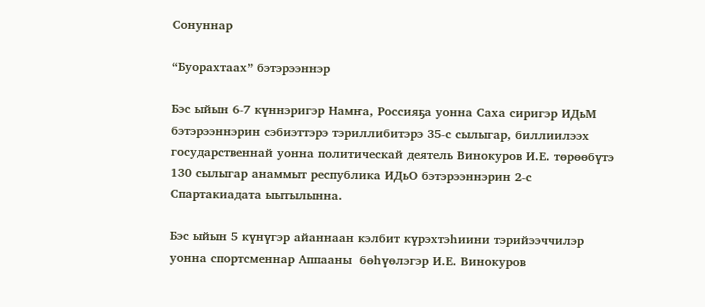Сонуннар

“Буорахтаах” бэтэрээннэр

Бэс ыйын 6-7 күннэригэр Намҥа, Россияҕа уонна Саха сиригэр ИДьМ бэтэрээннэрин сэбиэттэрэ тэриллибитэрэ 35-с сылыгар, биллиилээх государственнай уонна политическай деятель Винокуров И.Е. төрөөбүтэ 130 сылыгар анаммыт республика ИДьО бэтэрээннэрин 2-с Спартакиадата ыытылынна.

Бэс ыйын 5 күнүгэр айаннаан кэлбит күрэхтэһиини тэрийээччилэр уонна спортсменнар Аппааны  бөһүөлэгэр И.Е. Винокуров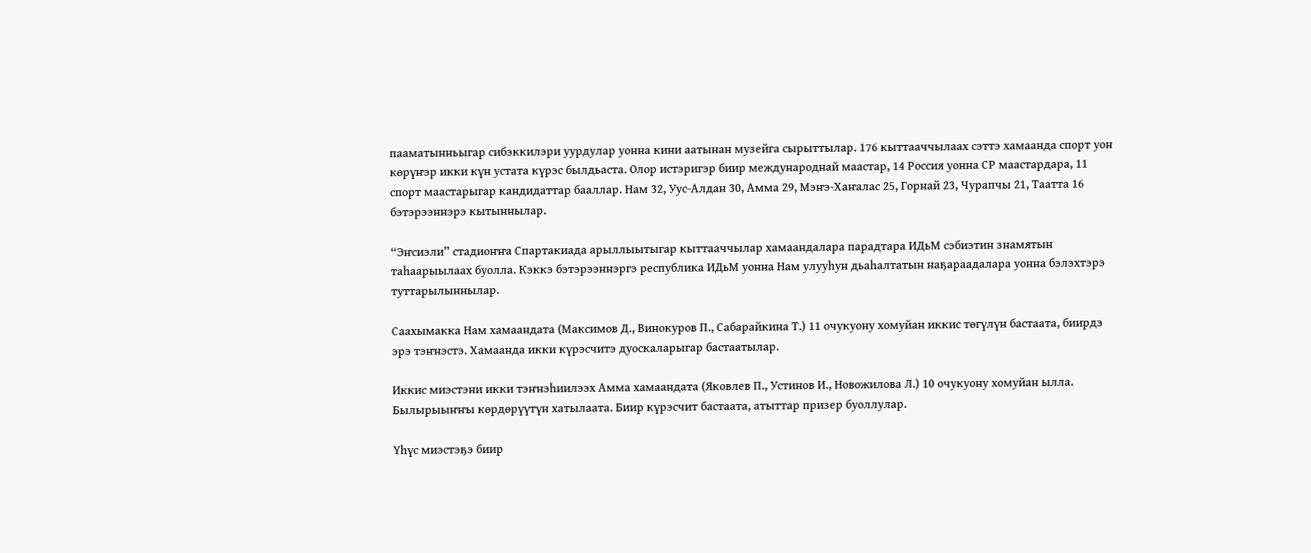пааматынньыгар сибэккилэри уурдулар уонна кини аатынан музейга сырыттылар. 176 кыттааччылаах сэттэ хамаанда спорт уон көрүҥэр икки күн устата күрэс былдьаста. Олор истэригэр биир международнай маастар, 14 Россия уонна СР маастардара, 11 cпорт маастарыгар кандидаттар бааллар. Нам 32, Уус-Алдан 30, Амма 29, Мэҥэ-Хаҥалас 25, Горнай 23, Чурапчы 21, Таатта 16 бэтэрээннэрэ кытыннылар.

“Эҥсиэли” стадиоҥҥа Спартакиада арыллыытыгар кыттааччылар хамаандалара парадтара ИДьМ сэбиэтин знамятын таһаарыылаах буолла. Кэккэ бэтэрээннэргэ республика ИДьМ уонна Нам улууһун дьаһалтатын наҕараадалара уонна бэлэхтэрэ туттарылыннылар.

Саахымакка Нам хамаандата (Максимов Д., Винокуров П., Сабарайкина Т.) 11 очукуону хомуйан иккис төгүлүн бастаата, биирдэ эрэ тэҥнэстэ. Хамаанда икки күрэсчитэ дуоскаларыгар бастаатылар.

Иккис миэстэни икки тэҥнэһиилээх Амма хамаандата (Яковлев П., Устинов И., Новожилова Л.) 10 очукуону хомуйан ылла. Былырыыҥҥы көрдөрүүтүн хатылаата. Биир күрэсчит бастаата, атыттар призер буоллулар.

Үһүс миэстэҕэ биир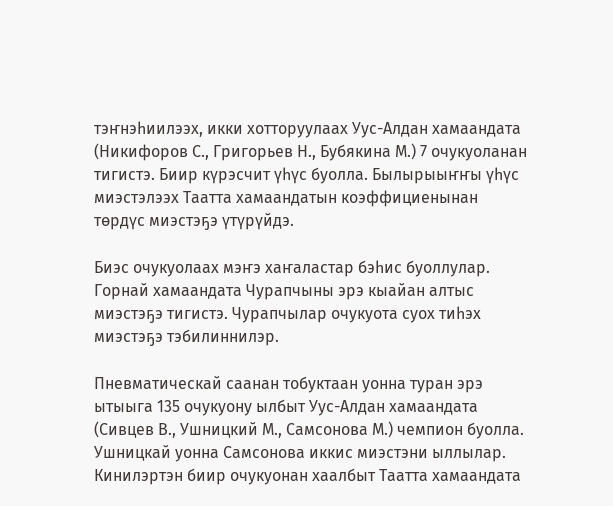тэҥнэһиилээх, икки хотторуулаах Уус-Алдан хамаандата (Никифоров С., Григорьев Н., Бубякина М.) 7 очукуоланан  тигистэ. Биир күрэсчит үһүс буолла. Былырыыҥҥы үһүс миэстэлээх Таатта хамаандатын коэффициенынан төрдүс миэстэҕэ үтүрүйдэ.

Биэс очукуолаах мэҥэ хаҥаластар бэһис буоллулар. Горнай хамаандата Чурапчыны эрэ кыайан алтыс миэстэҕэ тигистэ. Чурапчылар очукуота суох тиһэх миэстэҕэ тэбилиннилэр.

Пневматическай саанан тобуктаан уонна туран эрэ ытыыга 135 очукуону ылбыт Уус-Алдан хамаандата (Сивцев В., Ушницкий М., Самсонова М.) чемпион буолла. Ушницкай уонна Самсонова иккис миэстэни ыллылар. Кинилэртэн биир очукуонан хаалбыт Таатта хамаандата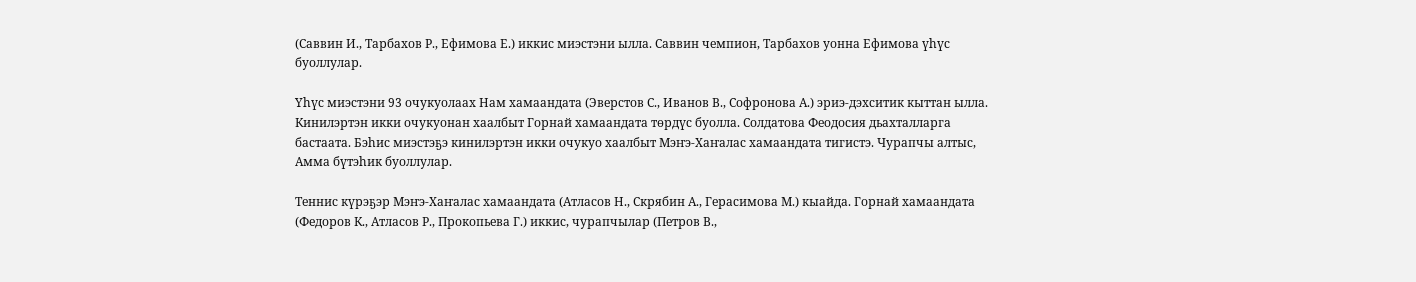(Саввин И., Тарбахов Р., Ефимова Е.) иккис миэстэни ылла. Саввин чемпион, Тарбахов уонна Ефимова үһүс буоллулар.

Үһүс миэстэни 93 очукуолаах Нам хамаандата (Эверстов С., Иванов В., Cофронова А.) эриэ-дэхситик кыттан ылла. Кинилэртэн икки очукуонан хаалбыт Горнай хамаандата төрдүс буолла. Солдатова Феодосия дьахталларга бастаата. Бэһис миэстэҕэ кинилэртэн икки очукуо хаалбыт Мэҥэ-Хаҥалас хамаандата тигистэ. Чурапчы алтыс, Амма бүтэһик буоллулар.

Теннис күрэҕэр Мэҥэ-Хаҥалас хамаандата (Атласов Н., Скрябин А., Герасимова М.) кыайда. Горнай хамаандата (Федоров К., Атласов Р., Прокопьева Г.) иккис, чурапчылар (Петров В.,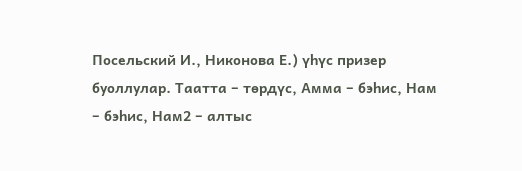Посельский И., Никонова Е.) үһүс призер буоллулар. Таатта – төрдүс, Амма – бэһис, Нам – бэһис, Нам2 – алтыс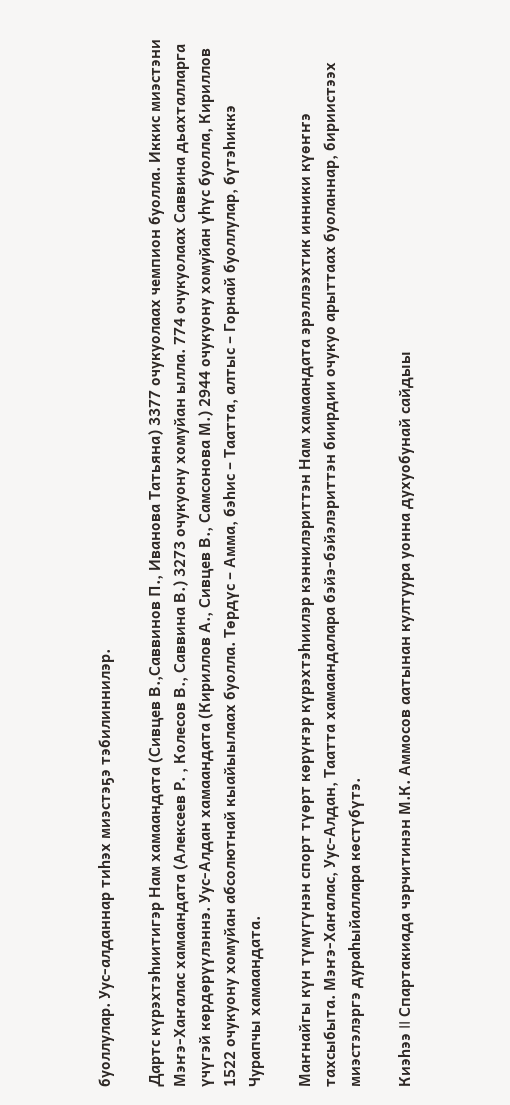буоллулар. Уус-алданнар тиһэх миэстэҕэ тэбилиннилэр.

Дартс күрэхтэһиитигэр Нам хамаандата (Сивцев В.,Саввинов П., Иванова Татьяна) 3377 очукуолаах чемпион буолла. Иккис миэстэни Мэҥэ-Хаҥалас хамаандата (Алексеев Р. , Колесов В., Саввина В.) 3273 очукуону хомуйан ылла. 774 очукуолаах Саввина дьахталларга үчүгэй көрдөрүүлэннэ. Уус-Алдан хамаандата (Кириллов А., Сивцев В., Самсонова М.) 2944 очукуону хомуйан үһүс буолла, Кириллов 1522 очукуону хомуйан абсолютнай кыайыылаах буолла. Төрдүс – Амма, бэһис – Таатта, алтыс – Горнай буоллулар, бүтэһиккэ Чурапчы хамаандата.

Маҥнайгы күн түмүгүнэн спорт түөрт көрүҥэр күрэхтэһиилэр кэннилэриттэн Нам хамаандата эрэллээхтик инники күөҥҥэ тахсыбыта. Мэҥэ-Хаҥалас, Уус-Алдан, Таатта хамаандалара бэйэ-бэйэлэриттэн биирдии очукуо арыттаах буоланнар, бириистээх миэстэлэргэ дураһыйаллара көстүбүтэ.

Киэhээ II Спартакиада чэрчитинэн М.К. Аммосов аатынан култуура уонна духуобунай сайдыы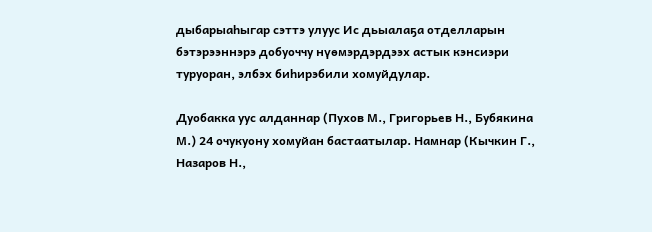дыбарыаhыгар сэттэ улуус Ис дьыалаҕа отделларын бэтэрээннэрэ добуоччу нүөмэрдэрдээх астык кэнсиэри туруоран, элбэх биhирэбили хомуйдулар.

Дуобакка уус алданнар (Пухов М., Григорьев Н., Бубякина М.) 24 очукуону хомуйан бастаатылар. Намнар (Кычкин Г., Назаров Н.,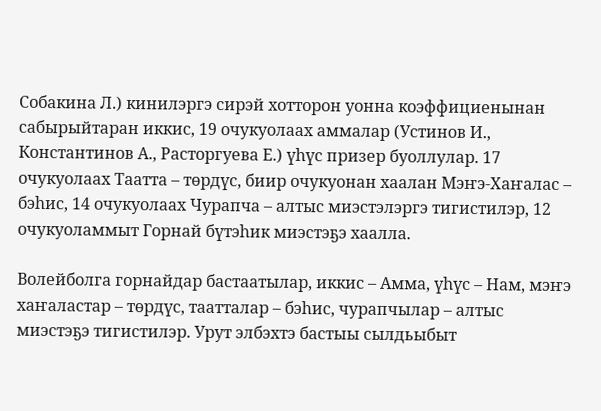Собакина Л.) кинилэргэ сирэй хотторон уонна коэффициенынан сабырыйтаран иккис, 19 очукуолаах аммалар (Устинов И., Константинов А., Расторгуева Е.) үһүс призер буоллулар. 17 очукуолаах Таатта – төрдүс, биир очукуонан хаалан Мэҥэ-Хаҥалас – бэһис, 14 очукуолаах Чурапча – алтыс миэстэлэргэ тигистилэр, 12 очукуоламмыт Горнай бүтэһик миэстэҕэ хаалла.

Волейболга горнайдар бастаатылар, иккис – Амма, үһүс – Нам, мэҥэ хаҥаластар – төрдүс, таатталар – бэһис, чурапчылар – алтыс миэстэҕэ тигистилэр. Урут элбэхтэ бастыы сылдьыбыт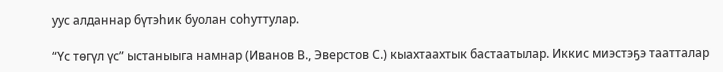уус алданнар бүтэһик буолан соһуттулар.

“Үс төгүл үс” ыстаныыга намнар (Иванов В., Эверстов С.) кыахтаахтык бастаатылар. Иккис миэстэҕэ таатталар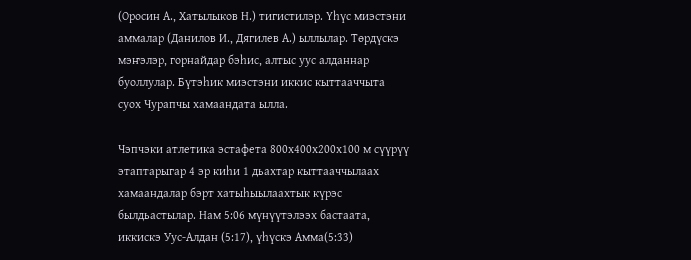(Оросин А., Хатылыков Н.) тигистилэр. Үһүс миэстэни аммалар (Данилов И., Дягилев А.) ыллылар. Төрдүскэ мэҥэлэр, горнайдар бэһис, алтыс уус алданнар буоллулар. Бүтэһик миэстэни иккис кыттааччыта суох Чурапчы хамаандата ылла.

Чэпчэки атлетика эстафета 800х400х200х100 м сүүрүү этаптарыгар 4 эр киһи 1 дьахтар кыттааччылаах хамаандалар бэрт хатыһыылаахтык күрэс былдьастылар. Нам 5:06 мүнүүтэлээх бастаата, иккискэ Уус-Алдан (5:17), үһүcкэ Амма(5:33)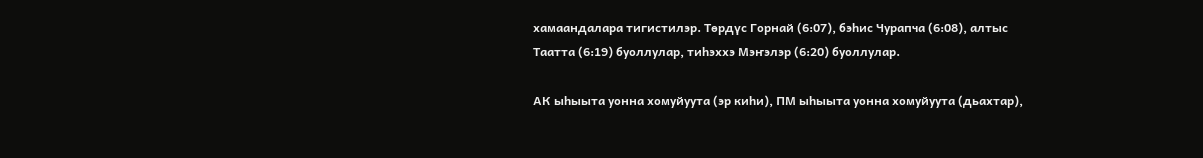хамаандалара тигистилэр. Төрдүс Горнай (6:07), бэһис Чурапча (6:08), алтыс Таатта (6:19) буоллулар, тиһэххэ Мэҥэлэр (6:20) буоллулар.

АК ыһыыта уонна хомуйуута (эр киһи), ПМ ыһыыта уонна хомуйуута (дьахтар),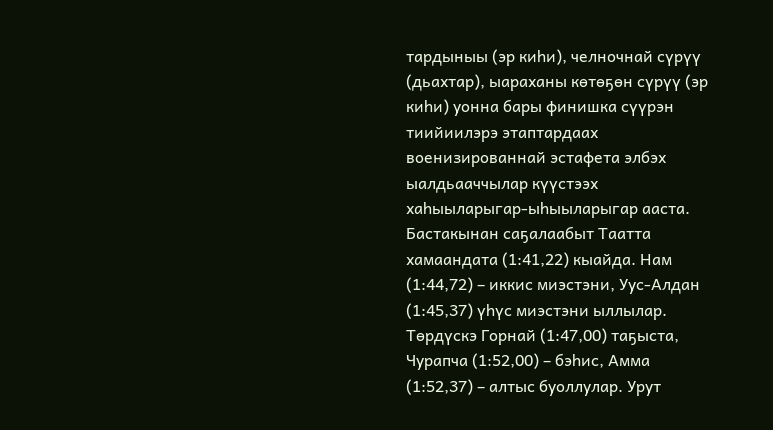тардыныы (эр киһи), челночнай сүрүү (дьахтар), ыараханы көтөҕөн сүрүү (эр киһи) уонна бары финишка сүүрэн тиийиилэрэ этаптардаах военизированнай эстафета элбэх ыалдьааччылар күүстээх хаһыыларыгар-ыһыыларыгар ааста. Бастакынан саҕалаабыт Таатта хамаандата (1:41,22) кыайда. Нам (1:44,72) – иккис миэстэни, Уус-Алдан (1:45,37) үһүс миэстэни ыллылар. Төрдүскэ Горнай (1:47,00) таҕыста, Чурапча (1:52,00) – бэһис, Амма (1:52,37) – алтыс буоллулар. Урут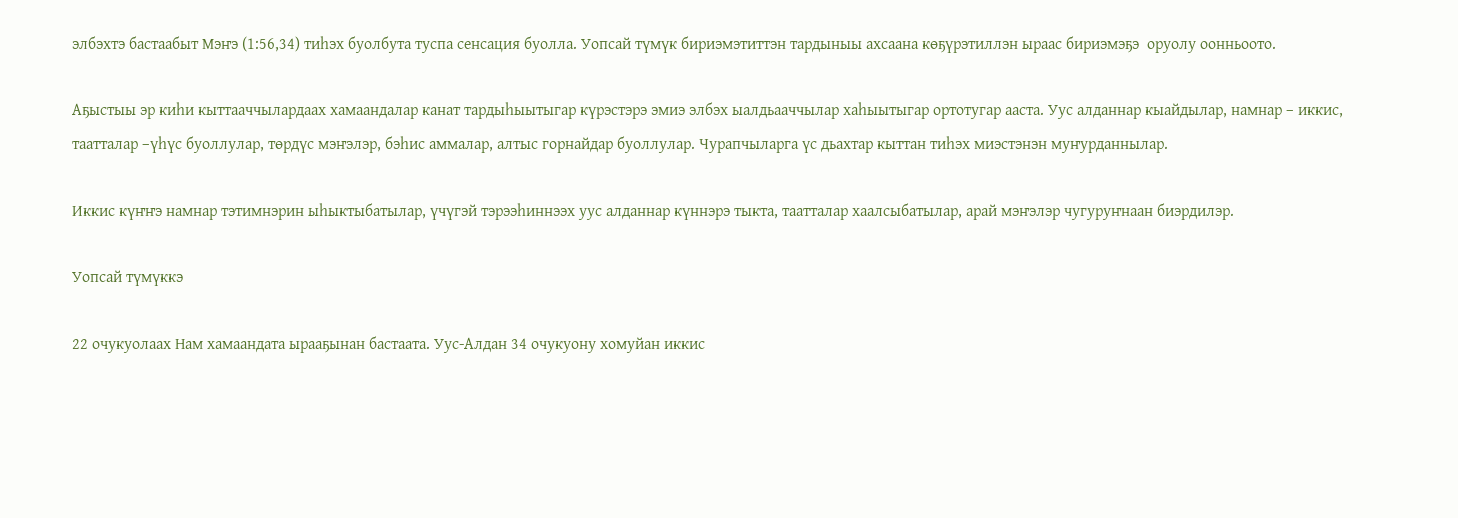элбэхтэ бастаабыт Мэҥэ (1:56,34) тиһэх буолбута туспа сенсация буолла. Уопсай түмүк бириэмэтиттэн тардыныы ахсаана көҕүрэтиллэн ыраас бириэмэҕэ  оруолу оонньоото.

Аҕыстыы эр киһи кыттааччылардаах хамаандалар канат тардыһыытыгар күрэстэрэ эмиэ элбэх ыалдьааччылар хаһыытыгар ортотугар ааста. Уус алданнар кыайдылар, намнар – иккис, таатталар –үһүс буоллулар, төрдүс мэҥэлэр, бэһис аммалар, алтыс горнайдар буоллулар. Чурапчыларга үс дьахтар кыттан тиһэх миэстэнэн муҥурданнылар.

Иккис күҥҥэ намнар тэтимнэрин ыһыктыбатылар, үчүгэй тэрээһиннээх уус алданнар күннэрэ тыкта, таатталар хаалсыбатылар, арай мэҥэлэр чугуруҥнаан биэрдилэр.

Уопсай түмүккэ

22 очукуолаах Нам хамаандата ырааҕынан бастаата. Уус-Алдан 34 очукуону хомуйан иккис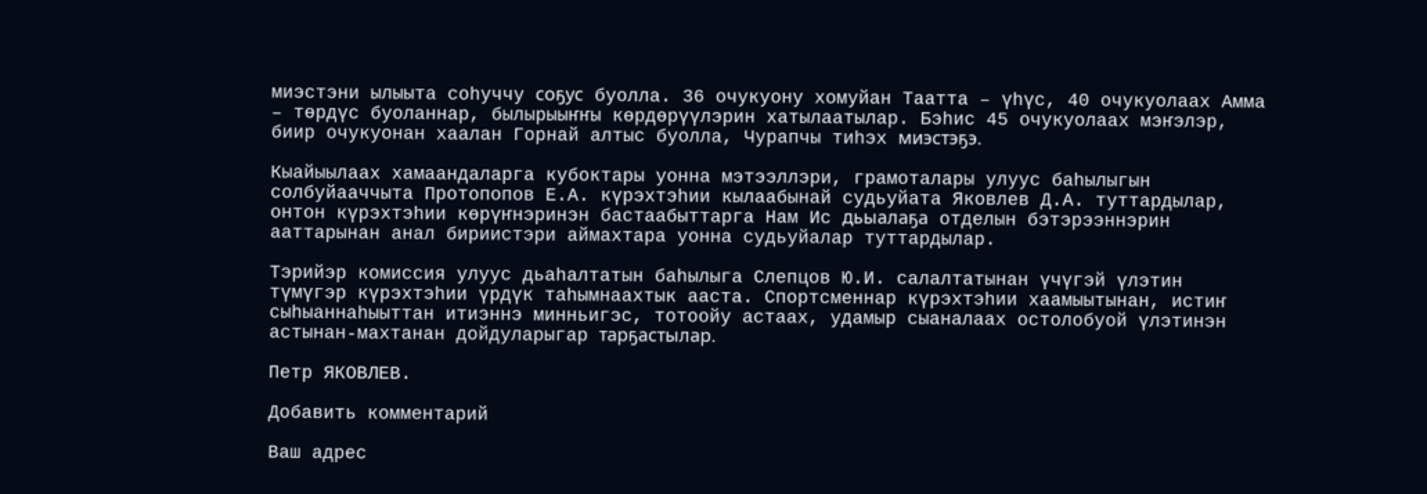миэстэни ылыыта соһуччу соҕус буолла. 36 очукуону хомуйан Таатта – үһүс, 40 очукуолаах Амма – төрдүс буоланнар, былырыыҥҥы көрдөрүүлэрин хатылаатылар. Бэһис 45 очукуолаах мэҥэлэр, биир очукуонан хаалан Горнай алтыс буолла, Чурапчы тиһэх миэстэҕэ.

Кыайыылаах хамаандаларга кубоктары уонна мэтээллэри, грамоталары улуус баhылыгын солбуйааччыта Протопопов Е.А. күрэхтэһии кылаабынай судьуйата Яковлев Д.А. туттардылар, онтон күрэхтэһии көрүҥнэринэн бастаабыттарга Нам Ис дьыалаҕа отделын бэтэрээннэрин ааттарынан анал бириистэри аймахтара уонна судьуйалар туттардылар.

Тэрийэр комиссия улуус дьаhалтатын баһылыга Слепцов Ю.И. салалтатынан үчүгэй үлэтин түмүгэр күрэхтэһии үрдүк таһымнаахтык ааста. Спортсменнар күрэхтэһии хаамыытынан, истиҥ сыhыаннаhыыттан итиэннэ минньигэс, тотоойу астаах, удамыр сыаналаах остолобуой үлэтинэн астынан-махтанан дойдуларыгар тарҕастылар.

Петр ЯКОВЛЕВ.

Добавить комментарий

Ваш адрес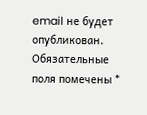email не будет опубликован. Обязательные поля помечены *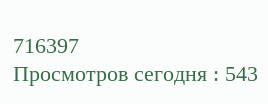716397
Просмотров сегодня : 543